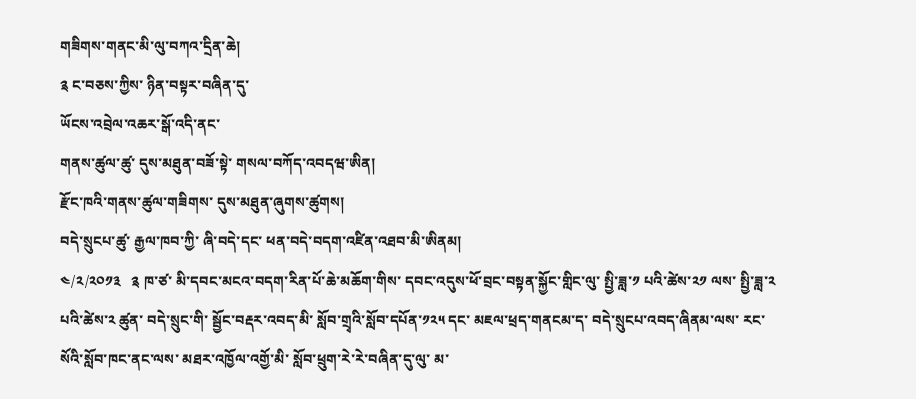གཟིགས་གནང་མི་ལུ་བཀའ་དྲིན་ཆེ།
༉ ང་བཅས་ཀྱིས་ ཉིན་བསྟར་བཞིན་དུ་
ཡོངས་འབྲེལ་འཆར་སྒོ་འདི་ནང་
གནས་ཚུལ་ཚུ་ དུས་མཐུན་བཟོ་སྟེ་ གསལ་བཀོད་འབདཝ་ཨིན།
རྫོང་ཁའི་གནས་ཚུལ་གཟིགས་ དུས་མཐུན་ཞུགས་ཚུགས།
བདེ་སྲུངཔ་ཚུ་ རྒྱལ་ཁབ་ཀྱི་ ཞི་བདེ་དང་ ཕན་བདེ་བདག་འཛིན་འཐབ་མི་ཨིནམ།
༤/༢/༢༠༡༣   ༉ ཁ་ཙ་ མི་དབང་མངའ་བདག་རིན་པོ་ཆེ་མཆོག་གིས་ དབང་འདུས་ཕོ་བྲང་བསྟན་སྐྱོང་གླིང་ལུ་ སྤྱི་ཟླ་༡ པའི་ཚེས་༢༡ ལས་ སྤྱི་ཟླ་༢ པའི་ཚེས་༢ ཚུན་ བདེ་སྲུང་གི་ སྦྱོང་བརྡར་འབད་མི་ སློབ་གྲྭའི་སློབ་དཔོན་༡༢༥ དང་ མཇལ་ཕྲད་གནངམ་ད་ བདེ་སྲུངཔ་འབད་ཞིནམ་ལས་ རང་སོའི་སློབ་ཁང་ནང་ལས་ མཐར་འཁྱོལ་འགྱོ་མི་ སློབ་ཕྲུག་རེ་རེ་བཞིན་དུ་ལུ་ མ་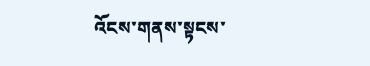འོངས་གནས་སྟངས་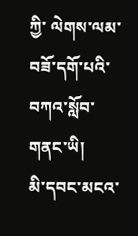ཀྱི་ ལེགས་ལམ་བཟོ་དགོ་པའི་ བཀའ་སློབ་གནང་ཡི།
མི་དབང་མངའ་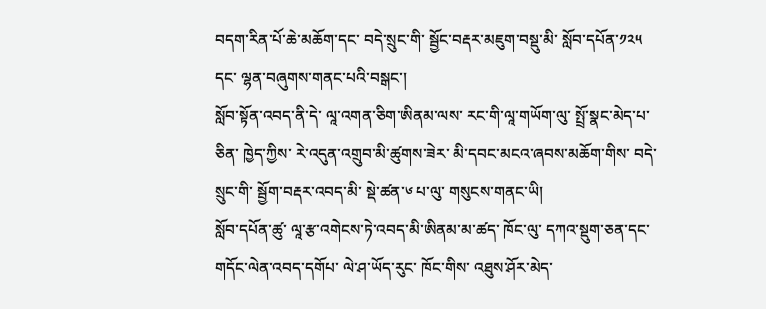བདག་རིན་པོ་ཆེ་མཆོག་དང་ བདེ་སྲུང་གི་ སྦྱོང་བརྡར་མཇུག་བསྡུ་མི་ སློབ་དཔོན་༡༢༥ དང་ ལྷན་བཞུགས་གནང་པའི་བསྒང་།
སློབ་སྟོན་འབད་ནི་དེ་ ལཱ་འགན་ཅིག་ཨིནམ་ལས་ རང་གི་ལཱ་གཡོག་ལུ་ སྤྲོ་སྣང་མེད་པ་ཅིན་ ཁྱེད་ཀྱིས་ རེ་འདུན་འགྲུབ་མི་ཚུགས་ཟེར་ མི་དབང་མངའ་ཞབས་མཆོག་གིས་ བདེ་སྲུང་གི་ སྦྱོག་བརྡར་འབད་མི་ སྡེ་ཚན་༦ པ་ལུ་ གསུངས་གནང་ཡི།
སློབ་དཔོན་ཚུ་ ལཱ་རྩ་འགེངས་ཏེ་འབད་མི་ཨིནམ་མ་ཚད་ ཁོང་ལུ་ དཀའ་སྡུག་ཅན་དང་ གདོང་ལེན་འབད་དགོཔ་ ལེ་ཤ་ཡོད་རུང་ ཁོང་གིས་ འཐུས་ཤོར་མེད་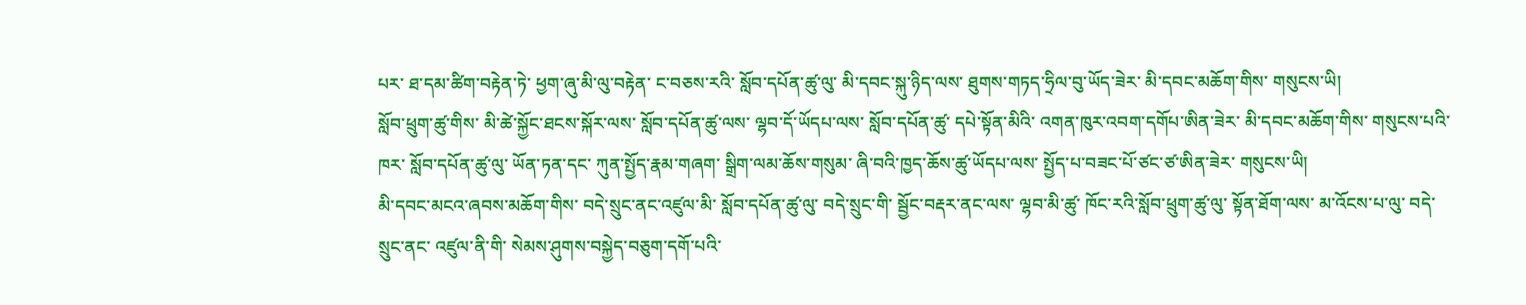པར་ ཐ་དམ་ཚིག་བརྟེན་ཏེ་ ཕྱག་ཞུ་མི་ལུ་བརྟེན་ ང་བཅས་རའི་ སློབ་དཔོན་ཚུ་ལུ་ མི་དབང་སྐུ་ཉིད་ལས་ ཐུགས་གཏད་ཧྲིལ་བུ་ཡོད་ཟེར་ མི་དབང་མཆོག་གིས་ གསུངས་ཡི།
སློབ་ཕྲུག་ཚུ་གིས་ མི་ཚེ་སྐྱོང་ཐངས་སྐོར་ལས་ སློབ་དཔོན་ཚུ་ལས་ ལྷབ་དོ་ཡོདཔ་ལས་ སློབ་དཔོན་ཚུ་ དཔེ་སྟོན་མིའི་ འགན་ཁུར་འབག་དགོཔ་ཨིན་ཟེར་ མི་དབང་མཆོག་གིས་ གསུངས་པའི་ཁར་ སློབ་དཔོན་ཚུ་ལུ་ ཡོན་ཏན་དང་ ཀུན་སྤྱོད་རྣམ་གཞག་ སྒྲིག་ལམ་ཆོས་གསུམ་ ཞི་བའི་ཁྱད་ཆོས་ཚུ་ཡོདཔ་ལས་ སྤྱོད་པ་བཟང་པོ་ཙང་ཙ་ཨིན་ཟེར་ གསུངས་ཡི།
མི་དབང་མངའ་ཞབས་མཆོག་གིས་ བདེ་སྲུང་ནང་འཛུལ་མི་ སློབ་དཔོན་ཚུ་ལུ་ བདེ་སྲུང་གི་ སྦྱོང་བརྡར་ནང་ལས་ ལྷབ་མི་ཚུ་ ཁོང་རའི་སློབ་ཕྲུག་ཚུ་ལུ་ སྟོན་ཐོག་ལས་ མ་འོངས་པ་ལུ་ བདེ་སྲུང་ནང་ འཛུལ་ནི་གི་ སེམས་ཤུགས་བསྐྱེད་བཅུག་དགོ་པའི་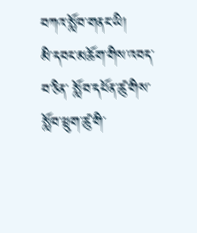བཀའ་སློབ་གནང་ཡི།
མི་དབང་མཆོག་གིས་འབད་བ་ཅིན་ སློབ་དཔོན་ཚུ་གིས་ སློབ་ཕྲུག་ཚུ་གི་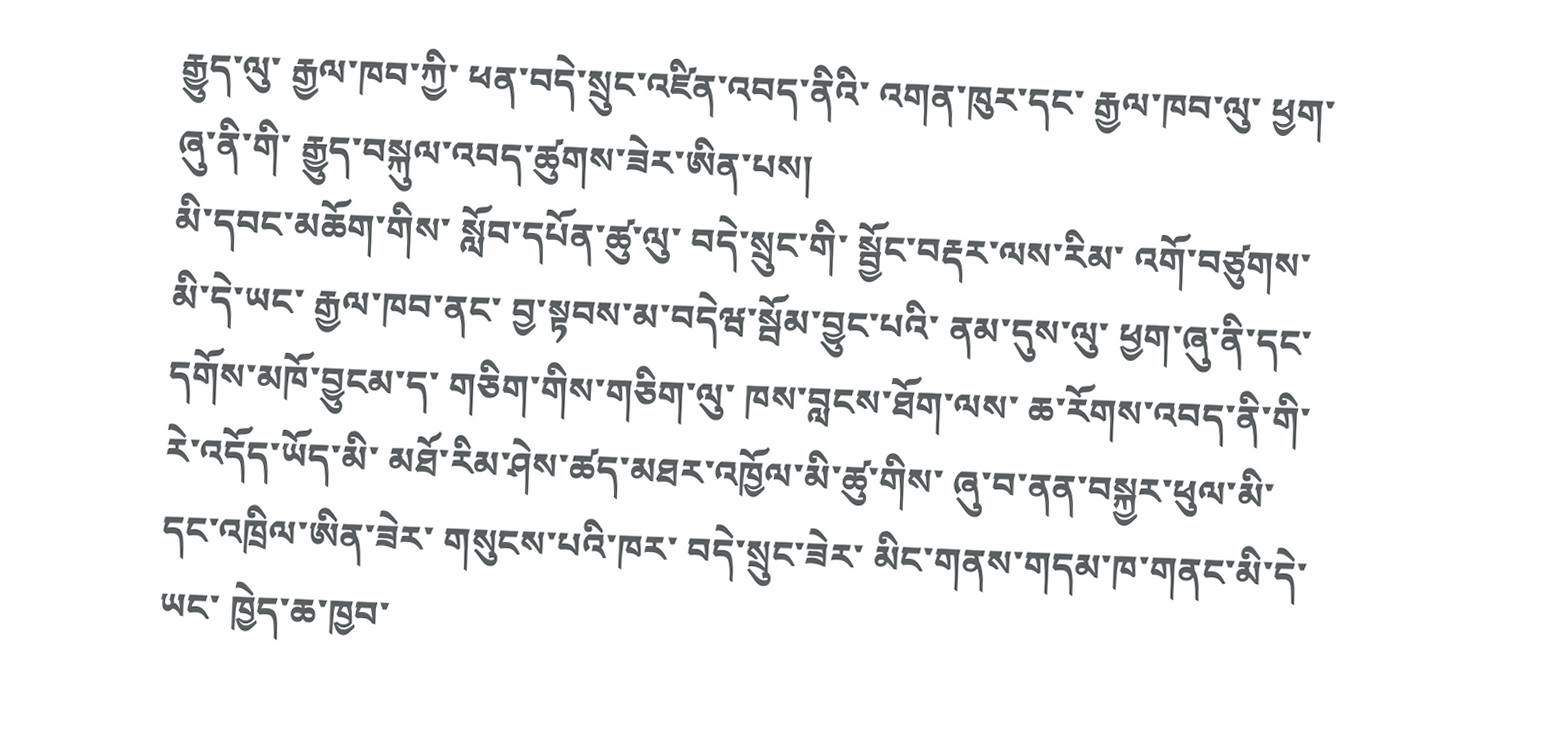རྒྱུད་ལུ་ རྒྱལ་ཁབ་ཀྱི་ ཕན་བདེ་སྲུང་འཛིན་འབད་ནིའི་ འགན་ཁུར་དང་ རྒྱལ་ཁབ་ལུ་ ཕྱག་ཞུ་ནི་གི་ རྒྱུད་བསྐུལ་འབད་ཚུགས་ཟེར་ཨིན་པས།
མི་དབང་མཆོག་གིས་ སློབ་དཔོན་ཚུ་ལུ་ བདེ་སྲུང་གི་ སྦྱོང་བརྡར་ལས་རིམ་ འགོ་བཙུགས་མི་དེ་ཡང་ རྒྱལ་ཁབ་ནང་ བྱ་སྟབས་མ་བདེཝ་སྦོམ་བྱུང་པའི་ ནམ་དུས་ལུ་ ཕྱག་ཞུ་ནི་དང་ དགོས་མཁོ་བྱུངམ་ད་ གཅིག་གིས་གཅིག་ལུ་ ཁས་བླངས་ཐོག་ལས་ ཆ་རོགས་འབད་ནི་གི་ རེ་འདོད་ཡོད་མི་ མཐོ་རིམ་ཤེས་ཚད་མཐར་འཁྱོལ་མི་ཚུ་གིས་ ཞུ་བ་ནན་བསྐྱར་ཕུལ་མི་དང་འཁྲིལ་ཨིན་ཟེར་ གསུངས་པའི་ཁར་ བདེ་སྲུང་ཟེར་ མིང་གནས་གདམ་ཁ་གནང་མི་དེ་ཡང་ ཁྱེད་ཆ་ཁྱབ་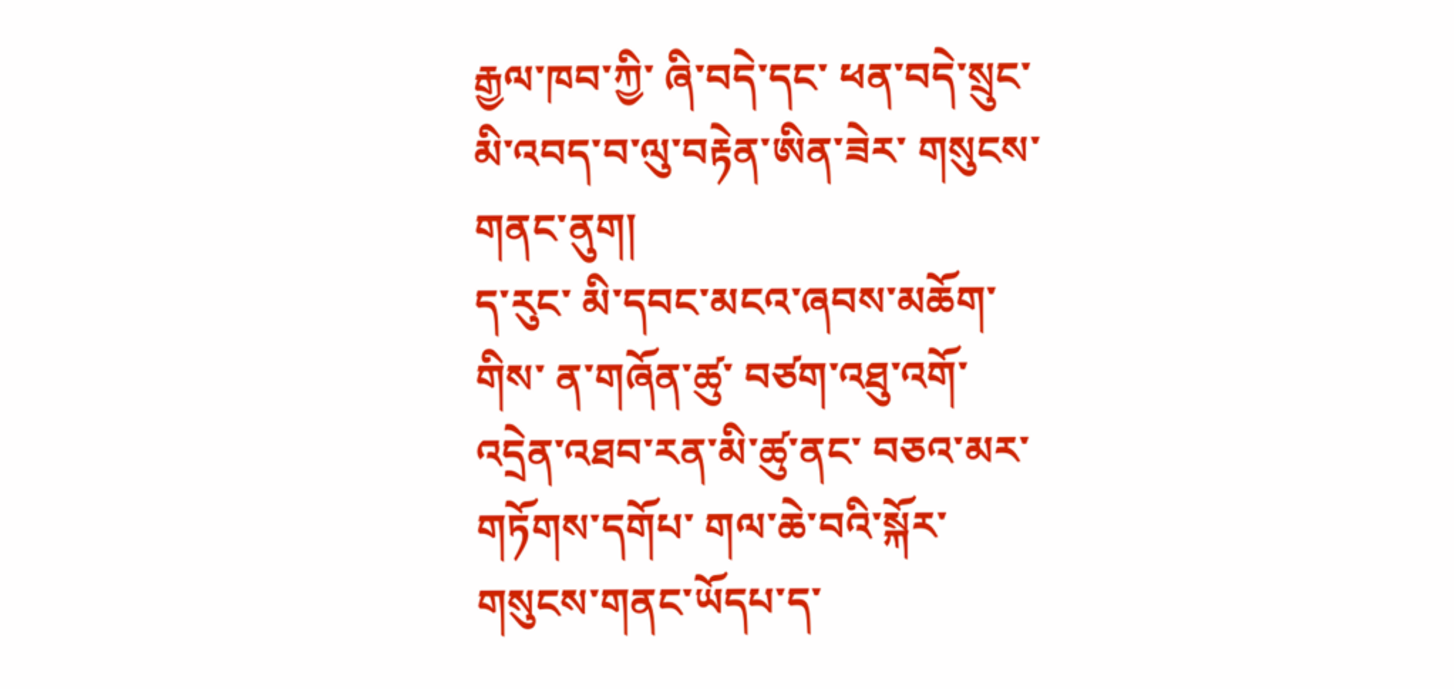རྒྱལ་ཁབ་ཀྱི་ ཞི་བདེ་དང་ ཕན་བདེ་སྲུང་མི་འབད་བ་ལུ་བརྟེན་ཨིན་ཟེར་ གསུངས་གནང་ནུག།
ད་རུང་ མི་དབང་མངའ་ཞབས་མཆོག་གིས་ ན་གཞོན་ཚུ་ བཙག་འཐུ་འགོ་འདྲེན་འཐབ་རན་མི་ཚུ་ནང་ བཅའ་མར་གཏོགས་དགོཔ་ གལ་ཆེ་བའི་སྐོར་ གསུངས་གནང་ཡོདཔ་ད་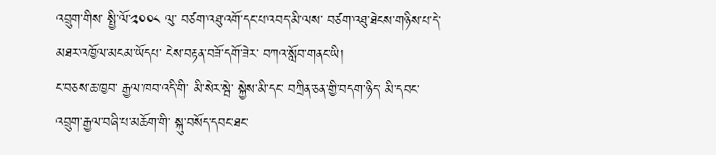འབྲུག་གིས་ སྤྱི་ལོ་༢༠༠༨ ལུ་ བཙག་འཐུ་འགོ་དང་པ་འབད་མི་ལས་ བཙག་འཐུ་ཐེངས་གཉིས་པ་དེ་ མཐར་འཁྱོལ་མངམ་ཡོདཔ་ ངེས་བརྟན་བཟོ་དགོ་ཟེར་ བཀའ་སློབ་གནང་ཡི།
ང་བཅས་ཆ་ཁྱབ་ རྒྱལ་ཁབ་འདི་གི་ མི་སེར་སྦེ་ སྐྱེས་མི་དང་ བཀྲིན་ཅན་གྱི་བདག་ཉིད་ མི་དབང་འབྲུག་རྒྱལ་བཞི་པ་མཆོག་གི་ སྐུ་བསོད་དབང་ཐང་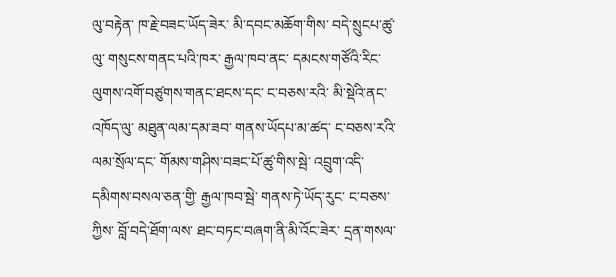ལུ་བརྟེན་ ཁ་རྗེ་བཟང་ཡོད་ཟེར་ མི་དབང་མཆོག་གིས་ བདེ་སྲུངཔ་ཚུ་ལུ་ གསུངས་གནང་པའི་ཁར་ རྒྱལ་ཁབ་ནང་ དམངས་གཙོའི་རིང་ལུགས་འགོ་བཙུགས་གནང་ཐངས་དང་ ང་བཅས་རའི་ མི་སྡེའི་ནང་འཁོད་ལུ་ མཐུན་ལམ་དམ་ཟབ་ གནས་ཡོདཔ་མ་ཚད་ ང་བཅས་རའི་ ལམ་སྲོལ་དང་ གོམས་གཤིས་བཟང་པོ་ཚུ་གིས་སྦེ་ འབྲུག་འདི་ དམིགས་བསལ་ཅན་གྱི་ རྒྱལ་ཁབ་སྦེ་ གནས་ཏེ་ཡོད་རུང་ ང་བཅས་ཀྱིས་ བློ་བདེ་ཐོག་ལས་ ཐང་བཏང་བཞག་ནི་མི་འོང་ཟེར་ དྲན་གསལ་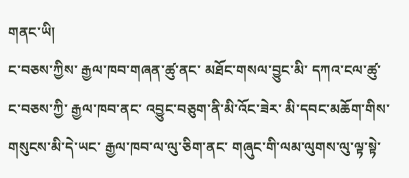གནང་ཡི།
ང་བཅས་ཀྱིས་ རྒྱལ་ཁབ་གཞན་ཚུ་ནང་ མཐོང་གསལ་བྱུང་མི་ དཀའ་ངལ་ཚུ་ ང་བཅས་ཀྱི་ རྒྱལ་ཁབ་ནང་ འབྱུང་བཅུག་ནི་མི་འོང་ཟེར་ མི་དབང་མཆོག་གིས་ གསུངས་མི་དེ་ཡང་ རྒྱལ་ཁབ་ལ་ལུ་ཅིག་ནང་ གཞུང་གི་ལམ་ལུགས་ལུ་ལྟ་སྟེ་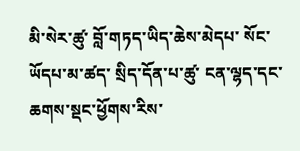མི་སེར་ཚུ་ བློ་གཏད་ཡིད་ཆེས་མེདཔ་ སོང་ཡོདཔ་མ་ཚད་ སྲིད་དོན་པ་ཚུ་ ངན་ལྷད་དང་ ཆགས་སྡང་ཕྱོགས་རིས་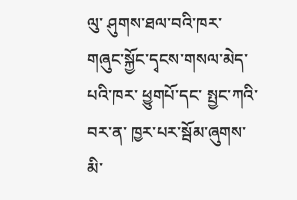ལུ་ ཤུགས་ཐལ་བའི་ཁར་ གཞུང་སྐྱོང་དྭངས་གསལ་མེད་པའི་ཁར་ ཕྱུགཔོ་དང་ སྤྱང་ཀའི་བར་ན་ ཁྱར་པར་སྦོམ་ཞུགས་མི་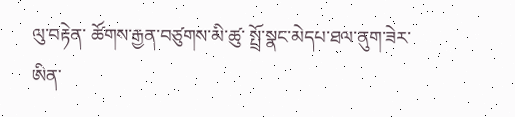ལུ་བརྟེན་ ཚོགས་རྒྱན་བཙུགས་མི་ཚུ་ སྤྲོ་སྣང་མེདཔ་ཐལ་ནུག་ཟེར་ཨིན་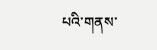པའི་གནས་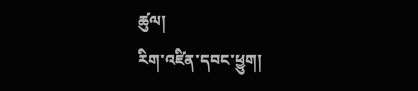ཚུལ།
རིག་འཛིན་དབང་ཕྱུག།